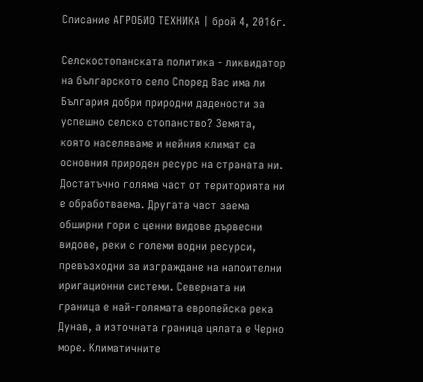Списание АГРОБИО ТЕХНИКА | брой 4, 2016г.

Селскостопанската политика - ликвидатор на българското село Според Вас има ли България добри природни дадености за успешно селско стопанство? Земята, която населяваме и нейния климат са основния природен ресурс на страната ни. Достатъчно голяма част от територията ни е обработваема. Другата част заема обширни гори с ценни видове дървесни видове, реки с големи водни ресурси, превъзходни за изграждане на напоителни иригационни системи. Северната ни граница е най-голямата европейска река Дунав, а източната граница цялата е Черно море. Климатичните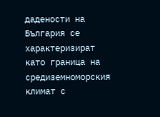дадености на България се характеризират като граница на средиземноморския климат с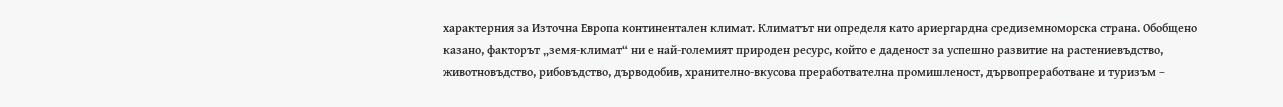характерния за Източна Европа континентален климат. Климатът ни определя като ариергардна средиземноморска страна. Обобщено казано, факторът „земя-климат“ ни е най-големият природен ресурс, който е даденост за успешно развитие на растениевъдство, животновъдство, рибовъдство, дърводобив, хранително-вкусова преработвателна промишленост, дървопреработване и туризъм –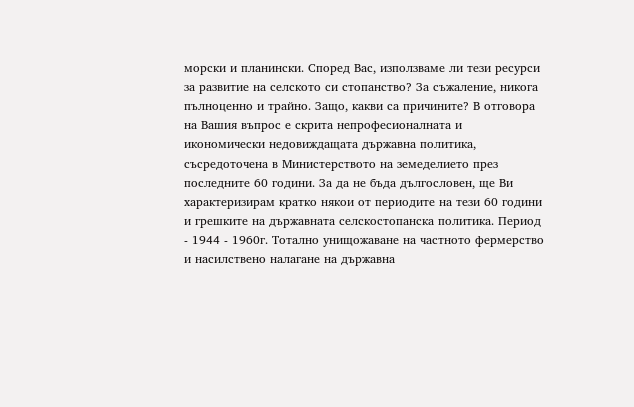морски и планински. Според Вас, използваме ли тези ресурси за развитие на селското си стопанство? За съжаление, никога пълноценно и трайно. Защо, какви са причините? В отговора на Вашия въпрос е скрита непрофесионалната и икономически недовиждащата държавна политика, съсредоточена в Министерството на земеделието през последните 60 години. За да не бъда дългословен, ще Ви характеризирам кратко някои от периодите на тези 60 години и грешките на държавната селскостопанска политика. Период - 1944 - 1960г. Тотално унищожаване на частното фермерство и насилствено налагане на държавна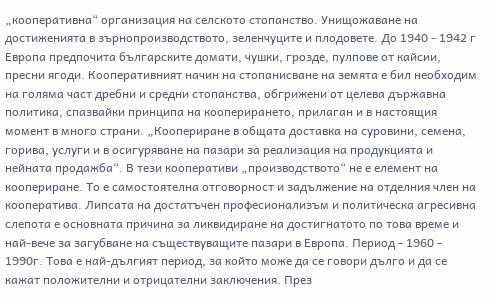„кооперативна“ организация на селското стопанство. Унищожаване на достиженията в зърнопроизводството, зеленчуците и плодовете. До 1940 - 1942 г Европа предпочита българските домати, чушки, грозде, пулпове от кайсии, пресни ягоди. Кооперативният начин на стопанисване на земята е бил необходим на голяма част дребни и средни стопанства, обгрижени от целева държавна политика, спазвайки принципа на кооперирането, прилаган и в настоящия момент в много страни. „Коопериране в общата доставка на суровини, семена, горива, услуги и в осигуряване на пазари за реализация на продукцията и нейната продажба“. В тези кооперативи „производството“ не е елемент на коопериране. То е самостоятелна отговорност и задължение на отделния член на кооператива. Липсата на достатъчен професионализъм и политическа агресивна слепота е основната причина за ликвидиране на достигнатото по това време и най-вече за загубване на съществуващите пазари в Европа. Период - 1960 - 1990г. Това е най-дългият период, за който може да се говори дълго и да се кажат положителни и отрицателни заключения. През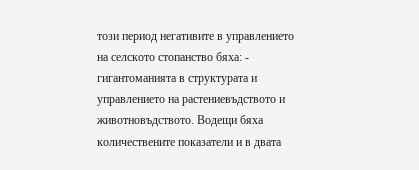този период негативите в управлението на селското стопанство бяха: - гигантоманията в структурата и управлението на растениевъдството и животновъдството. Водещи бяха количествените показатели и в двата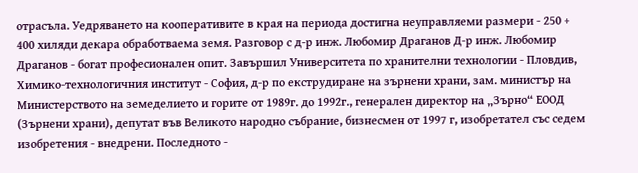отрасъла. Уедряването на кооперативите в края на периода достигна неуправляеми размери - 250 ÷ 400 хиляди декара обработваема земя. Разговор с д-р инж. Любомир Драганов Д-р инж. Любомир Драганов - богат професионален опит. Завършил Университета по хранителни технологии - Пловдив, Химико-технологичния институт - София, д-р по екструдиране на зърнени храни, зам. министър на Министерството на земеделието и горите от 1989г. до 1992г., генерален директор на „Зърно“ ЕООД (Зърнени храни), депутат във Великото народно събрание, бизнесмен от 1997 г, изобретател със седем изобретения - внедрени. Последното -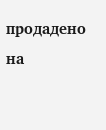продадено на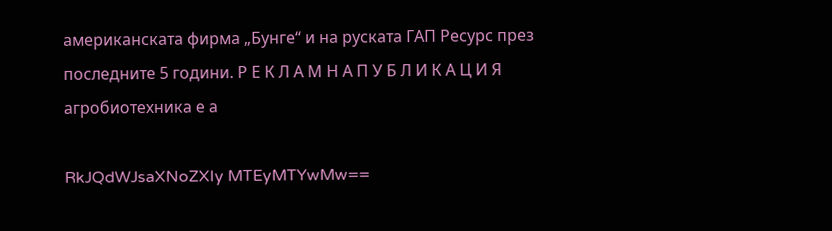американската фирма „Бунге“ и на руската ГАП Ресурс през последните 5 години. Р Е К Л А М Н А П У Б Л И К А Ц И Я агробиотехника е а

RkJQdWJsaXNoZXIy MTEyMTYwMw==